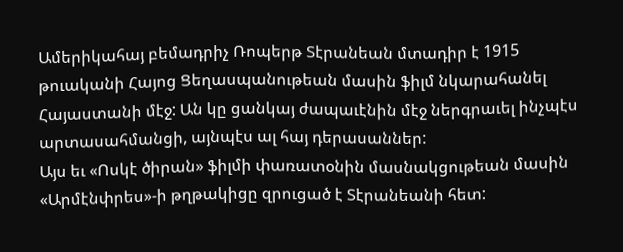Ամերիկահայ բեմադրիչ Ռոպերթ Տէրանեան մտադիր է 1915 թուականի Հայոց Ցեղասպանութեան մասին ֆիլմ նկարահանել Հայաստանի մէջ: Ան կը ցանկայ ժապաւէնին մէջ ներգրաւել ինչպէս արտասահմանցի, այնպէս ալ հայ դերասաններ:
Այս եւ «Ոսկէ ծիրան» ֆիլմի փառատօնին մասնակցութեան մասին «Արմէնփրես»-ի թղթակիցը զրուցած է Տէրանեանի հետ: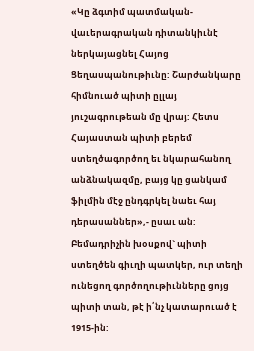«Կը ձգտիմ պատմական-վաւերագրական դիտանկիւնէ ներկայացնել Հայոց Ցեղասպանութիւնը: Շարժանկարը հիմնուած պիտի ըլլայ յուշագրութեան մը վրայ: Հետս Հայաստան պիտի բերեմ ստեղծագործող եւ նկարահանող անձնակազմը, բայց կը ցանկամ ֆիլմին մէջ ընդգրկել նաեւ հայ դերասաններ»,- ըսաւ ան:
Բեմադրիչին խօսքով` պիտի ստեղծեն գիւղի պատկեր, ուր տեղի ունեցող գործողութիւնները ցոյց պիտի տան, թէ ի՛նչ կատարուած է 1915-ին: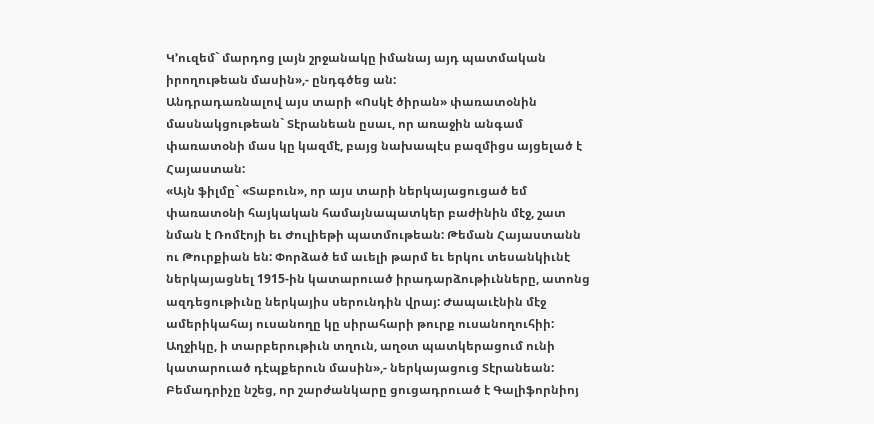Կ’ուզեմ` մարդոց լայն շրջանակը իմանայ այդ պատմական իրողութեան մասին»,- ընդգծեց ան:
Անդրադառնալով այս տարի «Ոսկէ ծիրան» փառատօնին մասնակցութեան` Տէրանեան ըսաւ, որ առաջին անգամ փառատօնի մաս կը կազմէ, բայց նախապէս բազմիցս այցելած է Հայաստան:
«Այն ֆիլմը` «Տաբուն», որ այս տարի ներկայացուցած եմ փառատօնի հայկական համայնապատկեր բաժինին մէջ, շատ նման է Ռոմէոյի եւ Ժուլիեթի պատմութեան: Թեման Հայաստանն ու Թուրքիան են: Փորձած եմ աւելի թարմ եւ երկու տեսանկիւնէ ներկայացնել 1915-ին կատարուած իրադարձութիւնները, ատոնց ազդեցութիւնը ներկայիս սերունդին վրայ: Ժապաւէնին մէջ ամերիկահայ ուսանողը կը սիրահարի թուրք ուսանողուհիի: Աղջիկը, ի տարբերութիւն տղուն, աղօտ պատկերացում ունի կատարուած դէպքերուն մասին»,- ներկայացուց Տէրանեան:
Բեմադրիչը նշեց, որ շարժանկարը ցուցադրուած է Գալիֆորնիոյ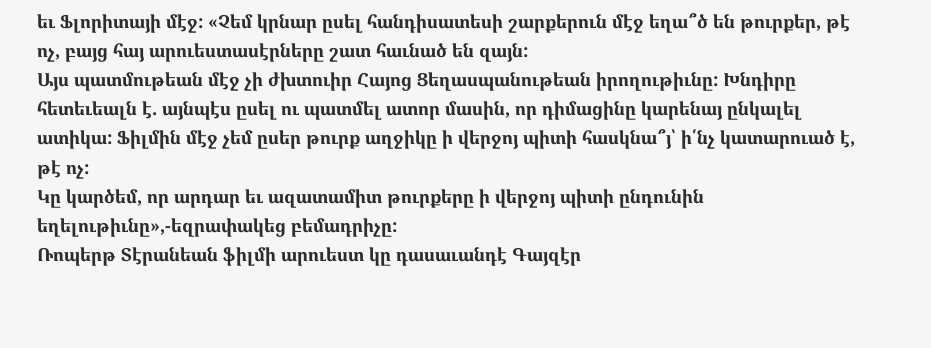եւ Ֆլորիտայի մէջ: «Չեմ կրնար ըսել հանդիսատեսի շարքերուն մէջ եղա՞ծ են թուրքեր, թէ ոչ, բայց հայ արուեստասէրները շատ հաւնած են զայն:
Այս պատմութեան մէջ չի ժխտուիր Հայոց Ցեղասպանութեան իրողութիւնը: Խնդիրը հետեւեալն է. այնպէս ըսել ու պատմել ատոր մասին, որ դիմացինը կարենայ ընկալել ատիկա: Ֆիլմին մէջ չեմ ըսեր թուրք աղջիկը ի վերջոյ պիտի հասկնա՞յ՝ ի՛նչ կատարուած է, թէ ոչ:
Կը կարծեմ, որ արդար եւ ազատամիտ թուրքերը ի վերջոյ պիտի ընդունին եղելութիւնը»,-եզրափակեց բեմադրիչը:
Ռոպերթ Տէրանեան ֆիլմի արուեստ կը դասաւանդէ Գայզէր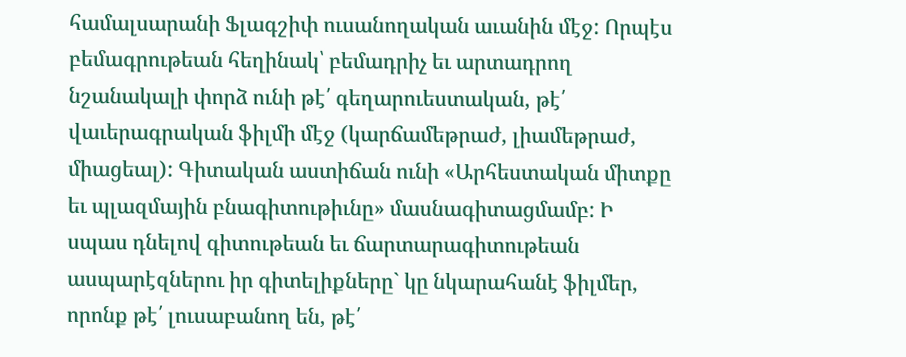համալսարանի Ֆլագշիփ ուսանողական աւանին մէջ: Որպէս բեմագրութեան հեղինակ՝ բեմադրիչ եւ արտադրող նշանակալի փորձ ունի թէ՛ գեղարուեստական, թէ՛ վաւերագրական ֆիլմի մէջ (կարճամեթրաժ, լիամեթրաժ, միացեալ): Գիտական աստիճան ունի «Արհեստական միտքը եւ պլազմային բնագիտութիւնը» մասնագիտացմամբ: Ի սպաս դնելով գիտութեան եւ ճարտարագիտութեան ասպարէզներու իր գիտելիքները` կը նկարահանէ ֆիլմեր, որոնք թէ՛ լուսաբանող են, թէ՛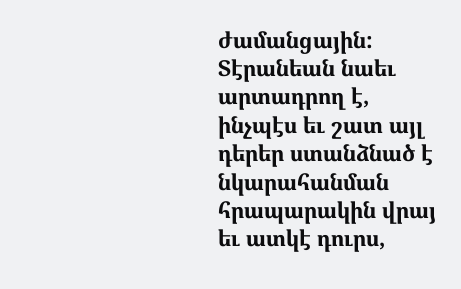ժամանցային: Տէրանեան նաեւ արտադրող է, ինչպէս եւ շատ այլ դերեր ստանձնած է նկարահանման հրապարակին վրայ եւ ատկէ դուրս,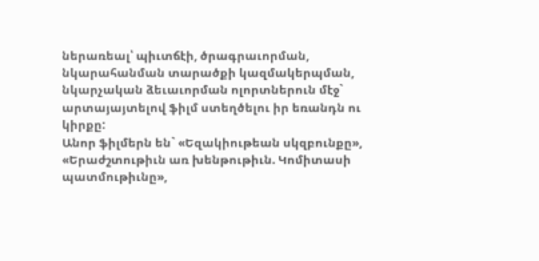ներառեալ՝ պիւտճէի, ծրագրաւորման, նկարահանման տարածքի կազմակերպման, նկարչական ձեւաւորման ոլորտներուն մէջ` արտայայտելով ֆիլմ ստեղծելու իր եռանդն ու կիրքը:
Անոր ֆիլմերն են` «Եզակիութեան սկզբունքը», «Երաժշտութիւն առ խենթութիւն. Կոմիտասի պատմութիւնը»,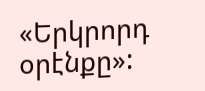«Երկրորդ օրէնքը»: